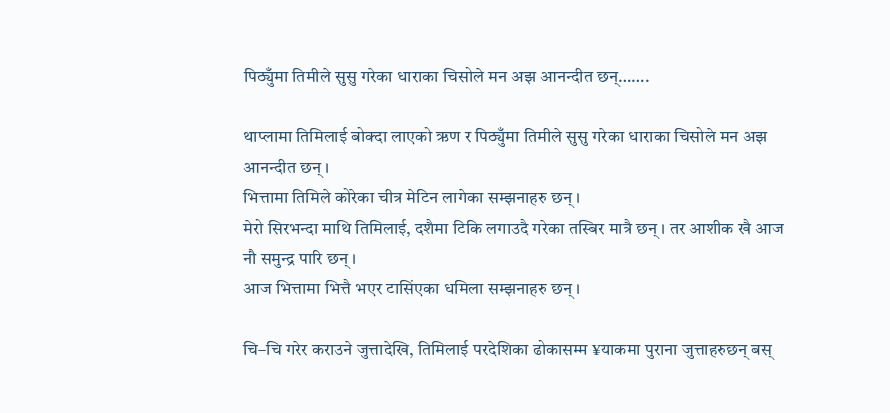पिठ्युँमा तिमीले सुसु गरेका धाराका चिसोले मन अझ आनन्दीत छन्…….

थाप्लामा तिमिलाई बोक्दा लाएको ऋण र पिठ्युँमा तिमीले सुसु गरेका धाराका चिसोले मन अझ आनन्दीत छन् ।
भित्तामा तिमिले कोरेका चीत्र मेटिन लागेका सम्झनाहरु छन् ।
मेरो सिरभन्दा माथि तिमिलाई, दशैमा टिकि लगाउदै गरेका तस्बिर मात्रै छन् । तर आशीक खै आज नौ समुन्द्र पारि छन् ।
आज भित्तामा भित्तै भएर टासिंएका धमिला सम्झनाहरु छन् ।

चि–चि गरेर कराउने जुत्तादेखि, तिमिलाई परदेशिका ढोकासम्म ¥याकमा पुराना जुत्ताहरुछन् बस्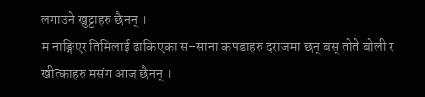लगाउने खुट्टाहरु छैनन् ।
म नाङ्गिएर तिमिलाई ढाकिएका स–साना कपडाहरु दराजमा छन् बस् तोते बोली र खीत्काहरु मसंग आज छैनन् ।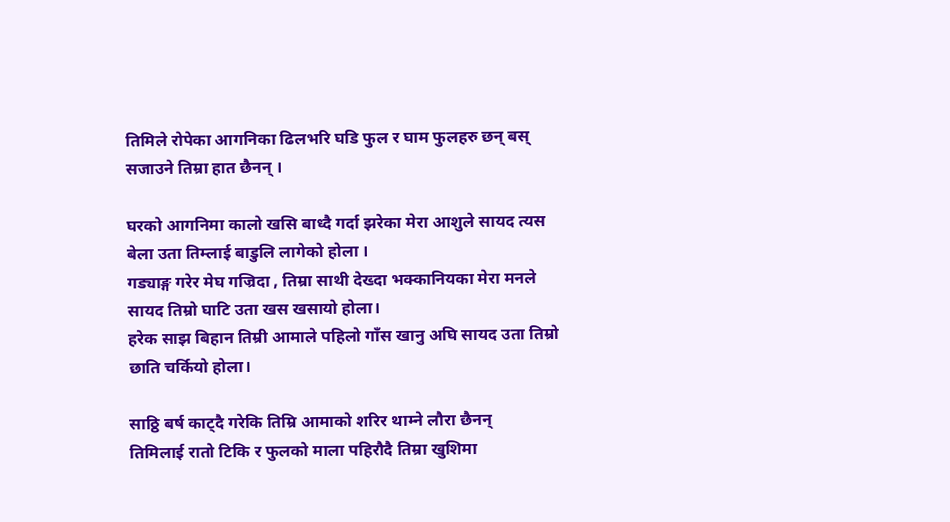तिमिले रोपेका आगनिका ढिलभरि घडि फुल र घाम फुलहरु छन् बस् सजाउने तिम्रा हात छैनन् ।

घरको आगनिमा कालो खसि बाध्दै गर्दा झरेका मेरा आशुले सायद त्यस बेला उता तिम्लाई बाडुलि लागेको होला ।
गड्याङ्ग गरेर मेघ गज्रिदा , तिम्रा साथी देख्दा भक्कानियका मेरा मनले सायद तिम्रो घाटि उता खस खसायो होला।
हरेक साझ बिहान तिम्री आमाले पहिलो गाँस खानु अघि सायद उता तिम्रो छाति चर्कियो होला।

साठ्ठि बर्ष काट्दै गरेकि तिम्रि आमाको शरिर थाम्ने लौरा छैनन्
तिमिलाई रातो टिकि र फुलको माला पहिरौदै तिम्रा खुशिमा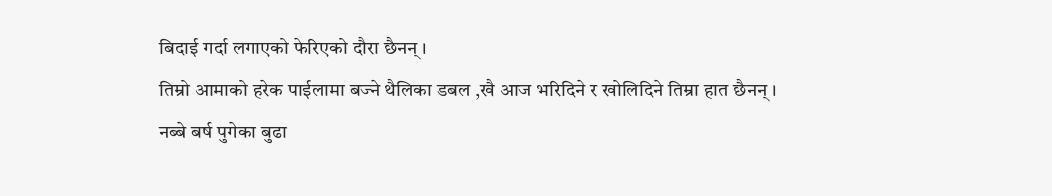बिदाई गर्दा लगाएको फेरिएको दौरा छैनन् ।
तिम्रो आमाको हरेक पाईलामा बज्ने थैलिका डबल ,खै आज भरिदिने र खोलिदिने तिम्रा हात छैनन् ।
नब्बे बर्ष पुगेका बुढा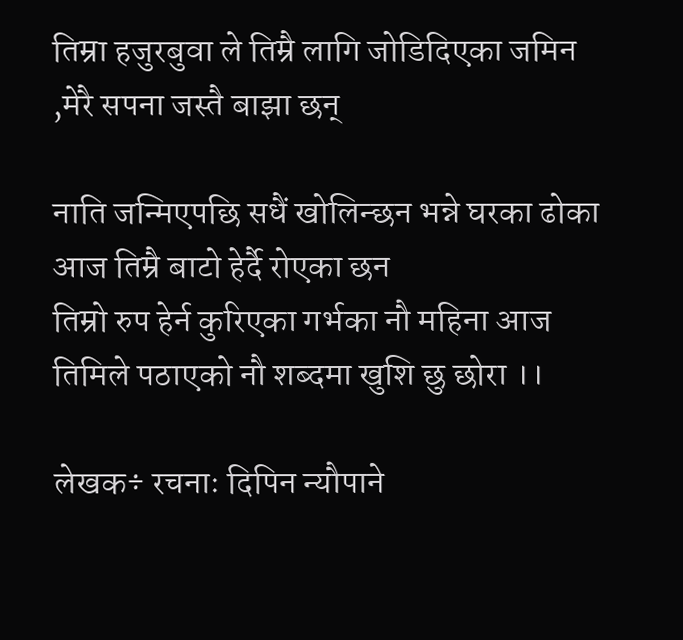तिम्रा हजुरबुवा ले तिम्रै लागि जोडिदिएका जमिन ,मेरै सपना जस्तै बाझा छन्

नाति जन्मिएपछि सधैं खोलिन्छन भन्ने घरका ढोका आज तिम्रै बाटो हेर्दै रोएका छन
तिम्रो रुप हेर्न कुरिएका गर्भका नौ महिना आज तिमिले पठाएको नौ शब्दमा खुशि छु छोरा ।।

लेखक÷ रचनाः दिपिन न्यौपाने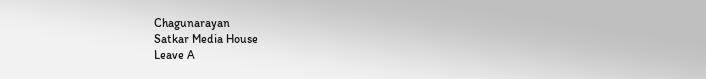Chagunarayan
Satkar Media House
Leave A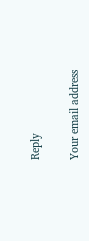Reply

Your email address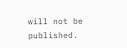will not be published.